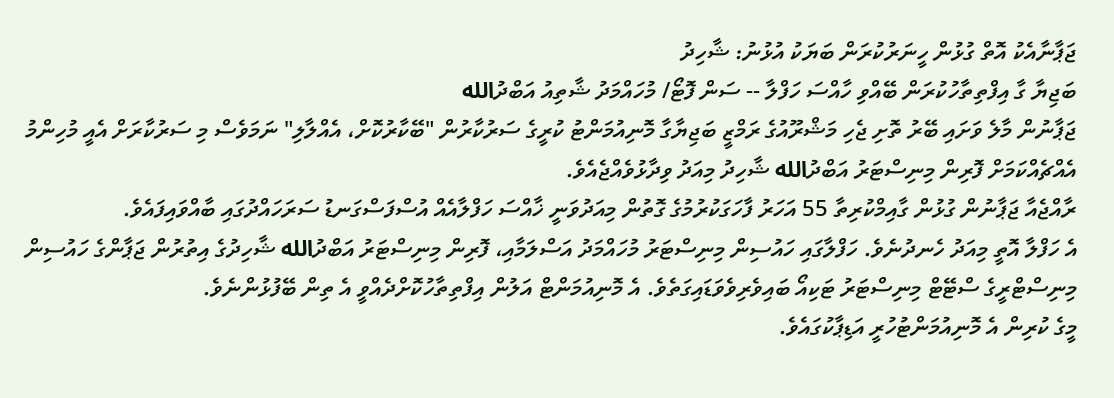ޖަޕާނާއެކު އޮތް ގުޅުން ހީނަރުކުރަން ބަޔަކު އުޅުނު: ޝާހިދު
ބަޖިޔާ ގާ އިފްތިތާހުކުރަން ބޭއްވި ހާއްސަ ހަފްލާ -- ސަން ފޮޓޯ/ މުހައްމަދު ޝާތިއު އަބްދުالله
ޖަޕާނުން މާލެ ވަށައި ބޭރު ތޮށި ޖެހި މަޝްރޫއުގެ ރަމްޒީ ބަޖިޔާގާ މޮނިއުމަންޓު ކުރީގެ ސަރުކާރުން "ބޭކާރުކޮށް، އެއްލާލި" ނަމަވެސް މި ސަރުކާރަށް އެއީ މުހިންމު އެއްޗެއްކަމަށް ފޮރިން މިނިސްޓަރު އަބްދުالله ޝާހިދު މިއަދު ވިދާޅުވެއްޖެއެވެ.
ރާއްޖެއާ ޖަޕާނުން ގުޅުން ގާއިމްކުރިތާ 55 އަހަރު ފާހަގަކުރުމުގެ ގޮތުން މިއަދުވަނީ ޚާއްސަ ހަފްލާއެއް އުސްފަސްގަނޑު ސަރަހައްދުގައި ބާއްވައިފައެވެ.
އެ ހަފްލާ އޮތީ މިއަދު ހެނދުނެވެ. ހަފްލާގައި ހައުސިން މިނިސްޓަރު މުހައްމަދު އަސްލަމާއި، ފޮރިން މިނިސްޓަރު އަބްދުالله ޝާހިދުގެ އިތުރުން ޖަޕާންގެ ހައުސިން މިނިސްޓްރީގެ ސްޓޭޓް މިނިސްޓަރު ޓަކިއޯ ބައިވެރިވެވަޑައިގަތެވެ. އެ މޮނިއުމަންޓް އަލުން އިފްތިތާހުކޮށްދެއްވީ އެ ތިން ބޭފުޅުންނެވެ.
މީގެ ކުރިން އެ މޮނިއުމަންޓުހުރީ އަޑިޕާކުގައެވެ.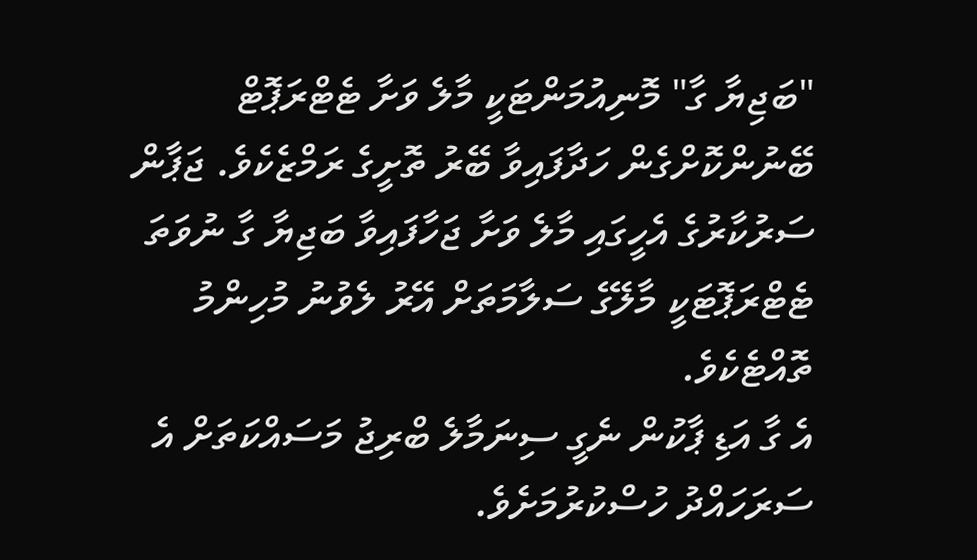"ބަޖިޔާ ގާ" މޮނިއުމަންޓަކީ މާލެ ވަށާ ޓެޓްރަޕޮޓް ބޭނުންކޮށްގެން ހަދާފައިވާ ބޭރު ތޮށީގެ ރަމްޒެކެވެ. ޖަޕާން ސަރުކާރުގެ އެހީގައި މާލެ ވަށާ ޖަހާފައިވާ ބަޖިޔާ ގާ ނުވަތަ ޓެޓްރަޕޮޓަކީ މާލޭގެ ސަލާމަތަށް އޭރު ލެވުނު މުހިންމު ތޮއްޓެކެވެ.
އެ ގާ އަޑި ޕާކުން ނެގީ ސިނަމާލެ ބްރިޖު މަސައްކަތަށް އެ ސަރަހައްދު ހުސްކުރުމަށެވެ.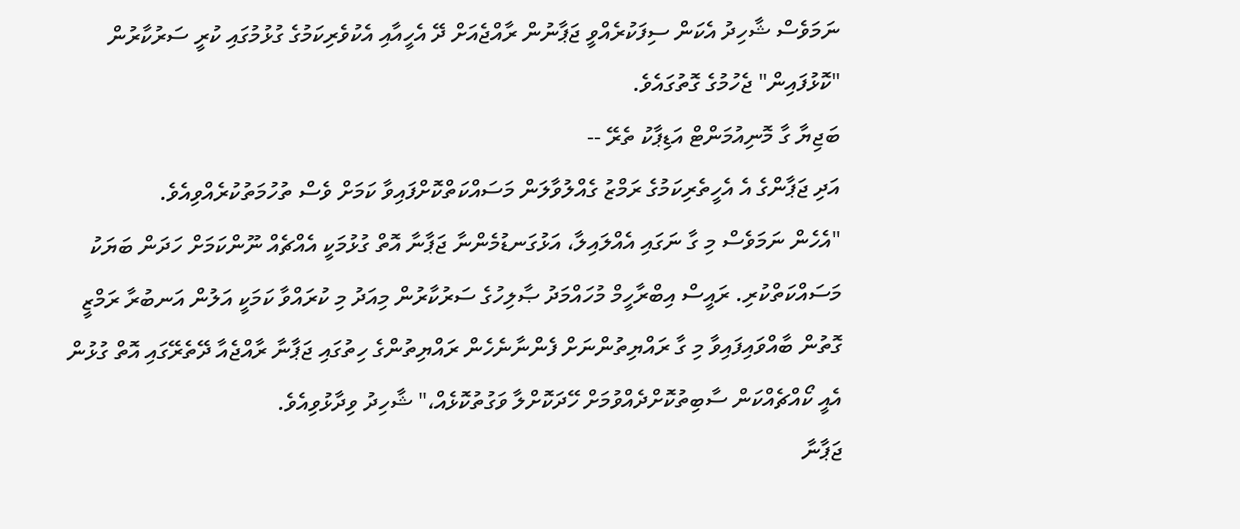ނަމަވެސް ޝާހިދު އެކަން ސިފަކުރެއްވީ ޖަޕާނުން ރާއްޖެއަށް ދޭ އެހީއާއި އެކުވެރިކަމުގެ ގުޅުމުގައި ކުރީ ސަރުކާރުން "ކޮޅުފައިން" ޖެހުމުގެ ގޮތުގައެވެ.
ބަޖިޔާ ގާ މޮނިއުމަންޓް އަޑިޕާކު ތެރޭ --
އަދި ޖަޕާންގެ އެ އެހީތެރިކަމުގެ ރަމްޒު ގެއްލުވާލަން މަސައްކަތްކޮށްފައިވާ ކަމަށް ވެސް ތުހުމަތުކުރެއްވިއެވެ.
"އެހެން ނަމަވެސް މި ގާ ނަގައި އެއްލައިލާ، އަޅުގަނޑުމެންނާ ޖަޕާނާ އޮތް ގުޅުމަކީ އެއްޗެއް ނޫންކަމަށް ހަދަން ބަޔަކު މަސައްކަތްކުރި. ރައީސް އިބްރާހީމް މުހައްމަދު ޞާލިހުގެ ސަރުކާރުން މިއަދު މި ކުރައްވާ ކަމަކީ އަލުން އަނބުރާ ރަމްޒީ ގޮތުން ބާއްވައިފައިވާ މި ގާ ރައްޔިތުންނަށް ފެންނާނެހެން ރައްޔިތުންގެ ހިތުގައި ޖަޕާނާ ރާއްޖެއާ ދޭތެރޭގައި އޮތް ގުޅުން އެއީ ކޯއްޗެއްކަން ސާބިތުކޮށްދެއްވުމަށް ހޭދަކޮށްލާ ވަގުތުކޮޅެއް،" ޝާހިދު ވިދާޅުވިއެވެ.
ޖަޕާނާ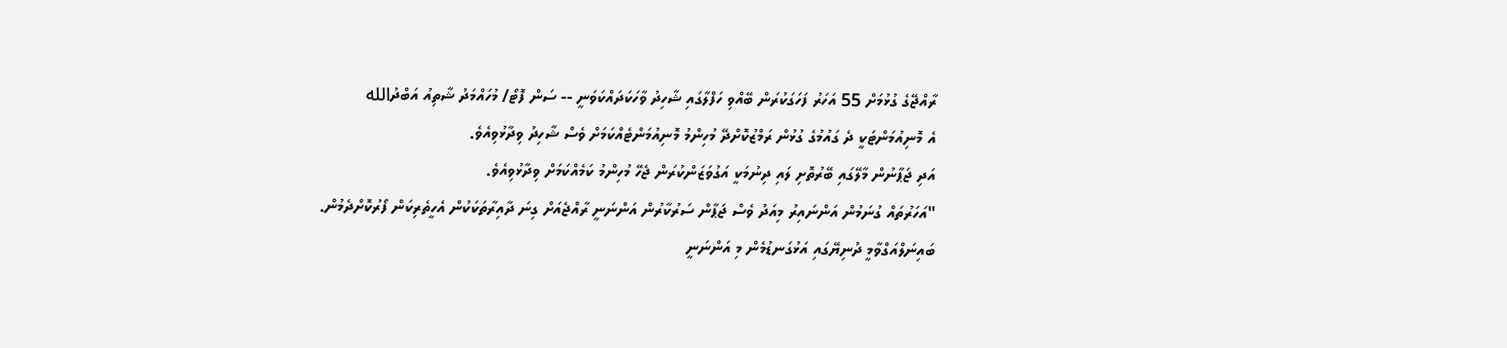ރާއްޖޭގެ ގުޅުމަށް 55 އަހަރު ފަހަގަކުރަން ބޭއްވި ހަފްލާގައި ޝާހިދު ވާހަކަދައްކަވަނީ -- ސަން ފޮޓޯ/ މުހައްމަދު ޝާތިއު އަބްދުالله
އެ މޮނިއުމަންޓަކީ ދެ ގައުމުގެ ގުޅުން ރަމްޒުކޮށްދޭ މުހިންމު މޮނިއުމަންޓެއްކަމަށް ވެސް ޝާހިދު ވިދާޅުވިއެވެ.
އަދި ޖަޕާނުން މާލޭގައި ބޭރުތޮށި ލައި ދިނުމަކީ އަގުވަޒަންކުރަން ޖެހޭ މުހިންމު ކަމެއްކަމަށް ވިދާޅުވިއެވެ.
"އަހަރުތައް ގުނަމުން އަންނައިރު މިއަދު ވެސް ޖަޕާން ސަރުކާރުން އަންނަނީ ރާއްޖެއަށް ގިނަ ދާއިރާތަކަކުން އެހީތެރިކަން ފޯރުކޮށްދެމުން. ބައިނަލްއަގްވާމީ ދުނިޔޭގައި އަޅުގަނޑުމެން މި އަންނަނީ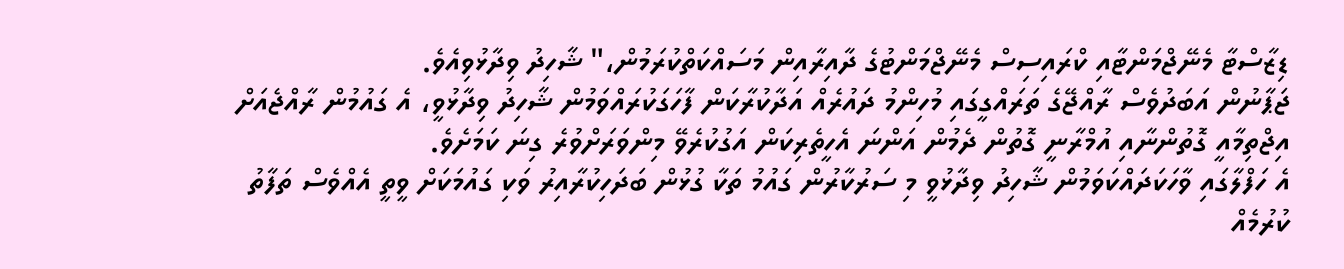ޑިޒާސްޓާ މެނޭޖްމަންޓާއި ކްރައިސިސް މެނޭޖްމަންޓުގެ ދާއިރާއިން މަސައްކަތްކުރަމުން،" ޝާހިދު ވިދާޅުވިއެވެ.
ޖަޕާނުން އަބަދުވެސް ރާއްޖޭގެ ތަރައްގީގައި މުހިންމު ދައުރެއް އަދާކުރާކަން ފާހަގަކުރައްވަމުން ޝާހިދު ވިދާޅުވީ، އެ ގައުމުން ރާއްޖެއަށް އިޖްތިމާއީ ގޮތުންނާއި އުމްރާނީ ގޮތުން ދެމުން އަންނަ އެހީތެރިކަން އަގުކުރެވޭ މިންވަރަށްވުރެ ގިނަ ކަމަށެވެ.
އެ ހަފްލާގައި ވާހަކަދައްކަވަމުން ޝާހިދު ވިދާޅުވީ މި ސަރުކާރުން ގައުމު ތަކާ ގުޅުން ބަދަހިކުރާއިރު ވަކި ގައުމަކަށް ވީތީ އެއްވެސް ތަފާތު ކުރުމެއް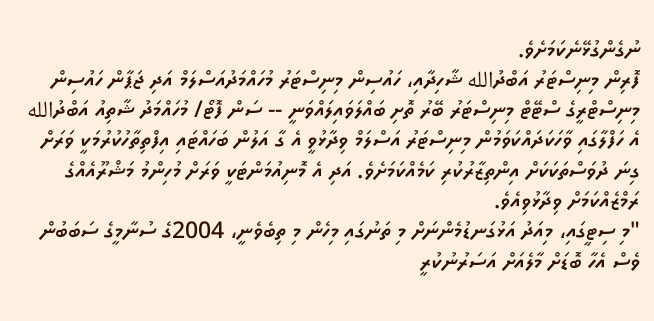ނުގެންގުޅޭނެކަމަށެވެ.
ފޮރިން މިނިސްޓަރު އަބްދުالله ޝާހިދާއި، ހައުސިން މިނިސްޓަރު މުހައްމަދުއަސްލަމް އަދި ޖަޕާން ހައުސިން މިނިސްޓްރީގެ ސްޓޭޓް މިނިސްޓަރު ބޭރު ތޮށި ބައްލަވައިލައްވަނީ -- ސަން ފޮޓޯ/ މުހައްމަދު ޝާތިއު އަބްދުالله
އެ ހަފްލާގައި ވާހަކަދައްކަވަމުން މިނިސްޓަރު އަސްލަމް ވިދާޅުވީ އެ ގާ އަލުން ބަހައްޓައި އިފްތިތާހުކުރުމަކީ ވަރަށް ގިނަ ދުވަސްތަކަކަށް އިންތިޒާރުކުރި ކަމެއްކަމަށެވެ. އަދި އެ މޮނިއުމަންޓަކީ ވަރަށް މުހިންމު މަޝްރޫއެއްގެ ރަމްޒެއްކަމަށް ވިދާޅުވިއެވެ.
"މި ސިޓީގައި، މިއަދު އަޅުގަނޑުމެންނަށް މި ތަނުގައި މިހެން މި ތިބެވެނީ، 2004ގެ ސުނާމީގެ ސަބަބުން ވެސް އެހާ ބޮޑަށް މާލެއަށް އަސަރުނުކުރީ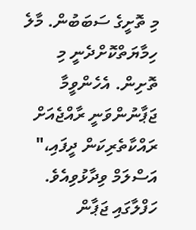މި ތޮށީގެ ސަބަބުން. މާލެ ހިމާޔަތްކޮށްދެނީ މި ތޮށިން. އެހެންވީމާ ޖަޕާނުންވަނީ ރާއްޖެއަށް ރައްކާތެރިކަން ދީފައި،" އަސްލަމް ވިދާޅުވިއެވެ.
ހަފްލާގައި ޖަޕާން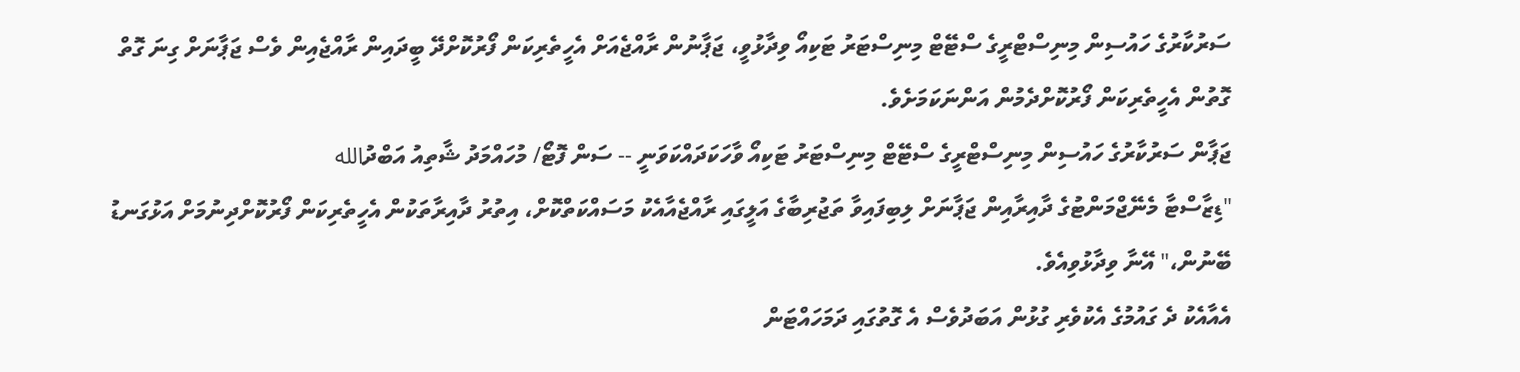ސަރުކާރުގެ ހައުސިން މިނިސްޓްރީގެ ސްޓޭޓް މިނިސްޓަރު ޓަކިއޯ ވިދާޅުވީ، ޖަޕާނުން ރާއްޖެއަށް އެހީތެރިކަން ފޯރުކޮށްދޭ ބީދައިން ރާއްޖެއިން ވެސް ޖަޕާނަށް ގިނަ ގޮތް ގޮތުން އެހީތެރިކަން ފޯރުކޮށްދެމުން އަންނަކަމަށެވެ.
ޖަޕާން ސަރުކާރުގެ ހައުސިން މިނިސްޓްރީގެ ސްޓޭޓް މިނިސްޓަރު ޓަކިއޯ ވާހަކަދައްކަވަނީ -- ސަން ފޮޓޯ/ މުހައްމަދު ޝާތިއު އަބްދުالله
"ޑިޒާސްޓާ މެނޭޖްމަންޓުގެ ދާއިރާއިން ޖަޕާނަށް ލިބިފައިވާ ތަޖުރިބާގެ އަލީގައި ރާއްޖެއާއެކު މަސައްކަތްކޮށް، އިތުރު ދާއިރާތަކުން އެހީތެރިކަން ފޯރުކޮށްދިނުމަށް އަޅުގަނޑު ބޭނުން،" އޭނާ ވިދާޅުވިއެވެ.
އެއާއެކު ދެ ގައުމުގެ އެކުވެރި ގުޅުން އަބަދުވެސް އެ ގޮތުގައި ދަމަހައްޓަން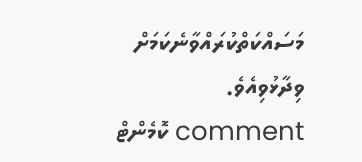މަސައްކަތްކުރައްވާނެކަމަށް ވިދާޅުވިއެވެ.
comment ކޮމެންޓް